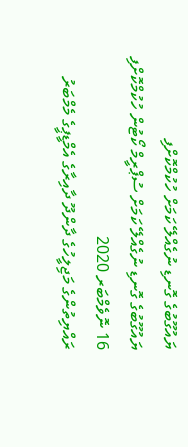ޔައުގޫބުގެ ގޮނޑި ނުގެއްލޭ ކަމަށް ހުކުމްކޮށްފި
ޔައުގޫބުގެ ގޮނޑި ނުގެއްލޭ ކަމަށް ސުޕްރީމް ކޯޓުން ހުކުމްކޮށްފި
16 ނޮވެމްބަރ 2020
ރައްޔިތުންގެ މަޖިލީހުގެ ދާންދޫ ދާއިރާގެ އެމްޑީޕީގެ މެމްބަރު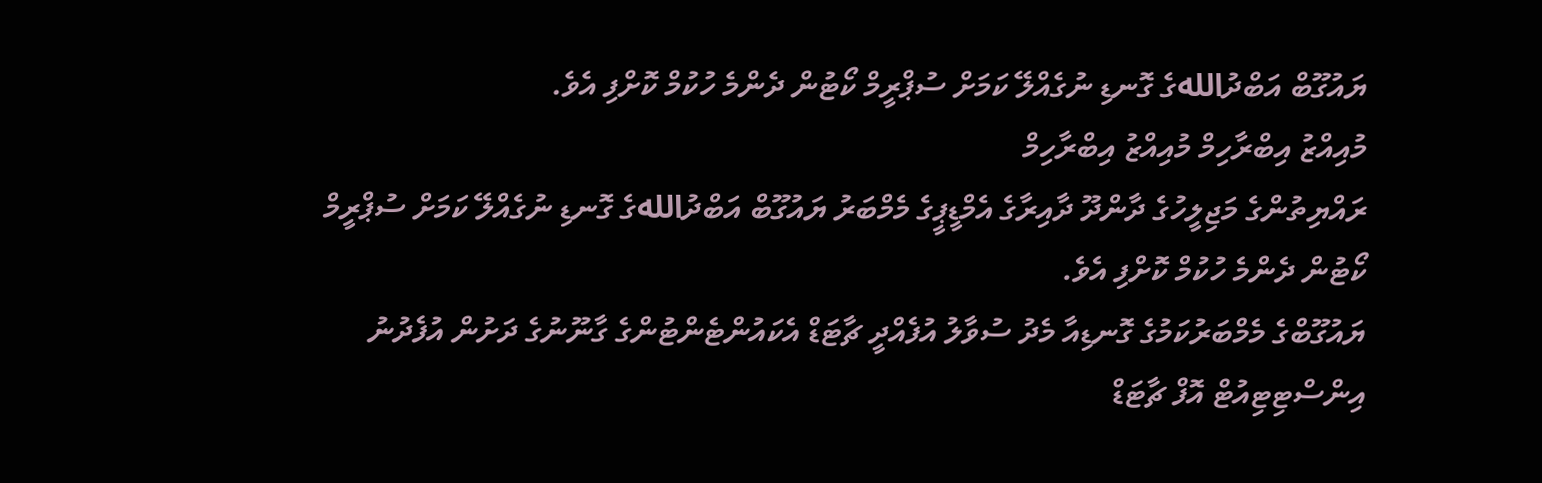ޔައުގޫބް އަބްދުاللهގެ ގޮނޑި ނުގެއްލޭ ކަމަށް ސުޕްރީމް ކޯޓުން ދެންމެ ހުކުމް ކޮށްފި އެވެ.
މުއިއްޒު އިބްރާހިމް މުއިއްޒު އިބްރާހިމް
ރައްޔިތުންގެ މަޖިލީހުގެ ދާންދޫ ދާއިރާގެ އެމްޑީޕީގެ މެމްބަރު ޔައުގޫބް އަބްދުاللهގެ ގޮނޑި ނުގެއްލޭ ކަމަށް ސުޕްރީމް ކޯޓުން ދެންމެ ހުކުމް ކޮށްފި އެވެ.
ޔައުގޫބްގެ މެމްބަރުކަމުގެ ގޮނޑިއާ މެދު ސުވާލު އުފެއްދީ ޗާޓަޑް އެކައުންޓެންޓުންގެ ގާނޫނުގެ ދަށުން އުފެދުނު އިންސްޓިޓިއުޓް އޮފް ޗާޓަޑް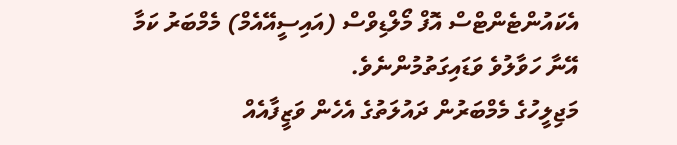އެކައުންޓެންޓްސް އޮފް މޯލްޑިވްސް (އައިސީއޭއެމް) މެމްބަރު ކަމާ އޭނާ ހަވާލުވެ ވަޑައިގަތުމުންނެވެ.
މަޖިލީހުގެ މެމްބަރުން ދައުލަތުގެ އެހެން ވަޒީފާއެއް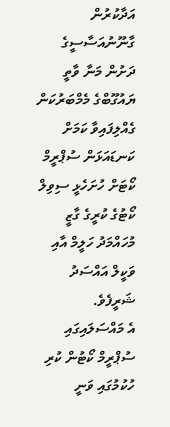އަދާކުރުން ގާނޫނުއަސާސީގެ ދަށުން މަނާ ވާތީ ޔައުގޫބްގެ މެމްބަރުކަން ގެއްލިފައިވާ ކަމަށް ކަނޑައަޅަން ސުޕްރީމް ކޯޓަށް ހުށަހެޅީ ސިވިލް ކޯޓުގެ ކުރީގެ ގާޒީ މުހައްމަދު ހަލީމް އާއި ވަކީލް އައްސަދު ޝަރީފެވެ.
އެ މައްސަލައިގައި ސުޕްރީމް ކޯޓުން ކުރި ހުކުމުގައި ވަނީ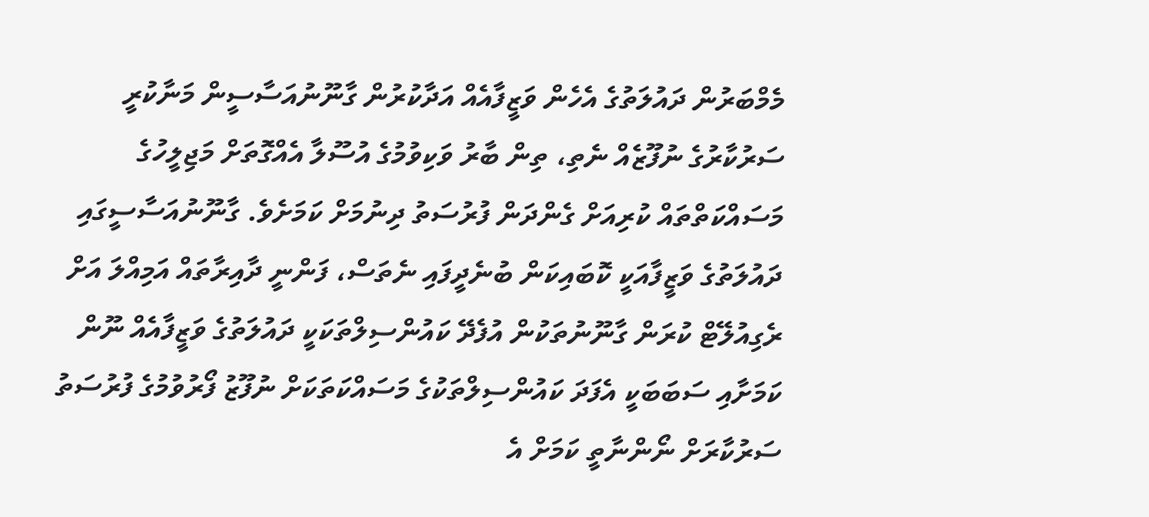މެމްބަރުން ދައުލަތުގެ އެހެން ވަޒީފާއެއް އަދާކުރުން ގާނޫނުއަސާސީން މަނާކުރީ ސަރުކާރުގެ ނުފޫޒެއް ނެތި، ތިން ބާރު ވަކިވުމުގެ އުސޫލާ އެއްގޮތަށް މަޖިލީހުގެ މަސައްކަތްތައް ކުރިއަށް ގެންދަން ފުރުސަތު ދިނުމަށް ކަމަށެވެ. ގާނޫނުއަސާސީގައި ދައުލަތުގެ ވަޒީފާއަކީ ކޮބައިކަން ބުނެދީފައި ނެތަސް، ފަންނީ ދާއިރާތައް އަމިއްލަ އަށް ރެގިއުލޭޓް ކުރަން ގާނޫނުތަކުން އުފެދޭ ކައުންސިލްތަކަކީ ދައުލަތުގެ ވަޒީފާއެއް ނޫން ކަމަށާއި ސަބަބަކީ އެފަދަ ކައުންސިލްތަކުގެ މަސައްކަތަކަށް ނުފޫޒު ފޯރުވުމުގެ ފުރުސަތު ސަރުކާރަށް ނޯންނާތީ ކަމަށް އެ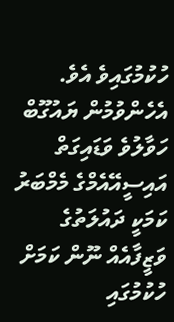ހުކުމުގައިވެ އެވެ. އެހެންވުމުން ޔައުގޫބް ހަވާލުވެ ވަޑައިގަތް އައިސީއޭއެމްގެ މެމްބަރު ކަމަކީ ދައުލަތުގެ ވަޒީފާއެއް ނޫން ކަމަށް ހުކުމުގައި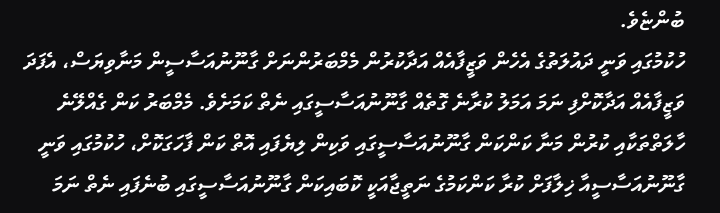ބުންޏެވެ.
ހުކުމުގައި ވަނީ ދައުލަތުގެ އެހެން ވަޒީފާއެއް އަދާކުރުން މެމްބަރުންނަށް ގާނޫނުއަސާސީން މަނާވިޔަސް، އެފަދަ ވަޒީފާއެއް އަދާކޮށްފި ނަމަ އަމަލު ކުރާނެ ގޮތެއް ގާނޫނުއަސާސީގައި ނެތް ކަމަށެވެ. މެމްބަރު ކަން ގެއްލޭނެ ހާލަތްތަކާއި ކުރުން މަނާ ކަންކަން ގާނޫނުއަސާސީގައި ވަކިން ލިޔެފައި އޮތް ކަން ފާހަގަކޮށް، ހުކުމުގައި ވަނީ ގާނޫނުއަސާސީއާ ޚިލާފަށް ކުރާ ކަންކަމުގެ ނަތީޖާއަކީ ކޮބައިކަން ގާނޫނުއަސާސީގައި ބުނެފައި ނެތް ނަމަ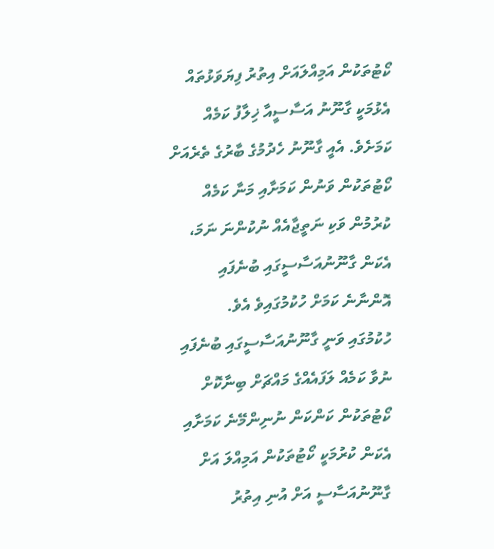ކޯޓުތަކުން އަމިއްލައަށް އިތުރު ފިޔަވަޅުތައް އެޅުމަކީ ގާނޫނު އަސާސީއާ ޚިލާފު ކަމެއް ކަމަށެވެ. އެއީ ގާނޫނު ހެދުމުގެ ބާރުގެ ތެރެއަށް ކޯޓުތަކުން ވަނުން ކަމަށާއި މަނާ ކަމެއް ކުރުމުން ވަކި ނަތީޖާއެއް ނުކުންނަ ނަމަ، އެކަން ގާނޫނުއަސާސީގައި ބުނެފައި އޮންނާނެ ކަމަށް ހުކުމުގައިވެ އެވެ.
ހުކުމުގައި ވަނީ ގާނޫނުއަސާސީގައި ބުނެފައި ނުވާ ކަމެއް ލަފައެއްގެ މައްޗަށް ބިނާކޮށް ކޯޓުތަކުން ކަންކަން ނުނިންމޭނެ ކަމަށާއި އެކަން ކުރުމަކީ ކޯޓުތަކުން އަމިއްލަ އަށް ގާނޫނުއަސާސީ އަށް އުނި އިތުރު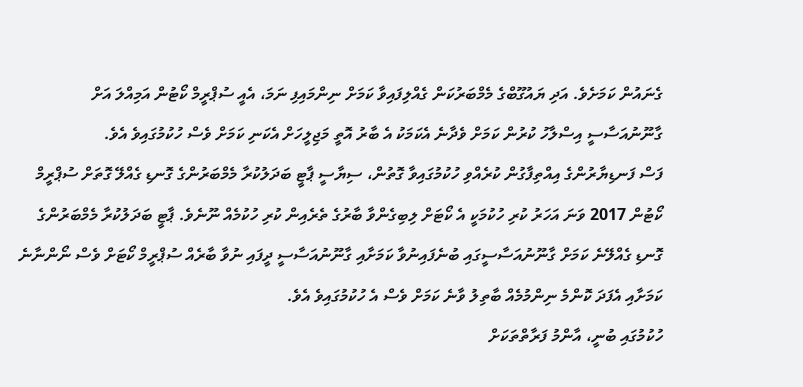ގެނައުން ކަމަށެވެ. އަދި ޔައުގޫބްގެ މެމްބަރުކަން ގެއްލިފައިވާ ކަމަށް ނިންމައިފި ނަމަ، އެއީ ސުޕްރީމް ކޯޓުން އަމިއްލަ އަށް ގާނޫނުއަސާސީ އިސްލާހު ކުރުން ކަމަށް ވެދާނެ އެކަމަކު އެ ބާރު އޮތީ މަޖިލީހަށް އެކަނި ކަމަށް ވެސް ހުކުމުގައިވެ އެވެ.
ފަސް ފަނޑިޔާރުންގެ އިއްތިފާގުން ކުރެއްވި ހުކުމުގައިވާ ގޮތުން، ސިޔާސީ ޕާޓީ ބަދަލުކުރާ މެމްބަރުންގެ ގޮނޑި ގެއްލޭ ގޮތަށް ސުޕްރީމް ކޯޓުން 2017 ވަނަ އަހަރު ކުރި ހުކުމަކީ އެ ކޯޓަށް ލިބިގެންވާ ބާރުގެ ތެރެއިން ކުރި ހުކުމެއް ނޫނެވެ. ޕާޓީ ބަދަލުކުރާ މެމްބަރުންގެ ގޮނޑި ގެއްލޭނެ ކަމަށް ގާނޫނުއަސާސީގައި ބުނެފައިނުވާ ކަމަށާއި ގާނޫނުއަސާސީ ދީފައި ނުވާ ބާރެއް ސުޕްރީމް ކޯޓަށް ވެސް ނޯންނާނެ ކަމަށާއި އެފަދަ ކޮންމެ ނިންމުމެއް ބާތިލު ވާނެ ކަމަށް ވެސް އެ ހުކުމުގައިވެ އެވެ.
ހުކުމުގައި ބުނީ، އާންމު ފަރާތްތަކަށް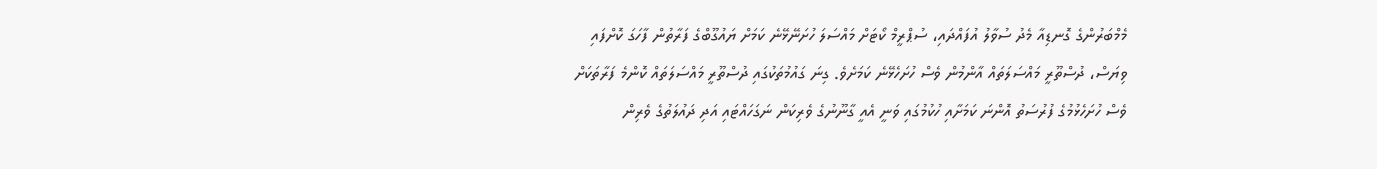މެމްބަރުންގެ ގޮނޑިއާ މެދު ސުވާލު އުފައްދައި، ސުޕްރީމް ކޯޓަށް މައްސަލަ ހުށަނޭޅޭނެ ކަމަށް ޔައުގޫބްގެ ފަރާތުން ފާހަގަ ކޮށްފައި ވިޔަސް، ދުސްތޫރީ މައްސަލަތައް އާންމުން ވެސް ހުށަހެޅޭނެ ކަމަށެވެ. ގިނަ ގައުމުތަކުގައި ދުސްތޫރީ މައްސަލަތައް ކޮންމެ ފަރާތަކަށް ވެސް ހުށަހެޅުމުގެ ފުރުސަތު އޮންނަ ކަމަށާއި ހުކުމުގައި ވަނީ އެއީ ގާނޫނުގެ ވެރިކަން ނަގަހައްޓައި އަދި ދައުލަތުގެ ވެރިން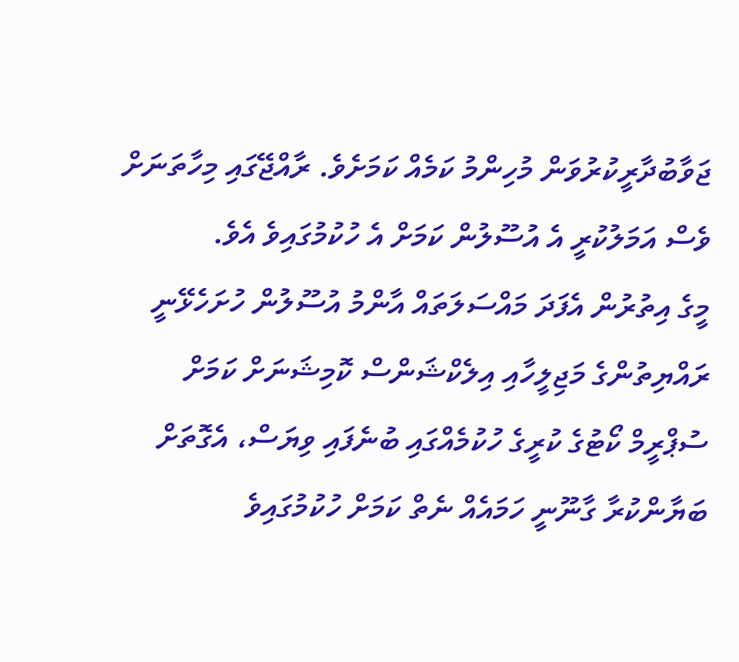ޖަވާބުދާރީކުރުވަން މުހިންމު ކަމެއް ކަމަށެވެ. ރާއްޖޭގައި މިހާތަނަށް ވެސް އަމަލުކުރީ އެ އުސޫލުން ކަމަށް އެ ހުކުމުގައިވެ އެވެ.
މީގެ އިތުރުން އެފަދަ މައްސަލަތައް އާންމު އުސޫލުން ހުށަހެޅޭނީ ރައްޔިތުންގެ މަޖިލީހާއި އިލެކްޝަންސް ކޮމިޝަނަށް ކަމަށް ސުޕްރީމް ކޯޓުގެ ކުރީގެ ހުކުމެއްގައި ބުނެފައި ވިޔަސް، އެގޮތަށް ބަޔާންކުރާ ގާނޫނީ ހަމައެއް ނެތް ކަމަށް ހުކުމުގައިވެ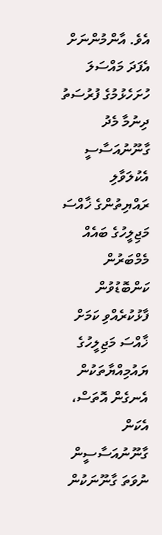އެވެ. އާންމުންނަށް އެފަދަ މައްސަލަ ހުށަހެޅުމުގެ ފުރުސަތު ދިނުމާ މެދު ގާނޫނުއަސާސީ އެކުލަވާލި ރައްޔިތުންގެ ޚާއްސަ މަޖިލީހުގެ ބައެއް މެމްބަރުން ކަންބޮޑުވުން ފާޅުކުރެއްވި ކަމަށް ޚާއްސަ މަޖިލީހުގެ ޔައުމިއްޔާތަކުން އެނގެން އޮތަސް، އެކަން ގާނޫނުއަސާސީން ނުވަތަ ގާނޫނަކުން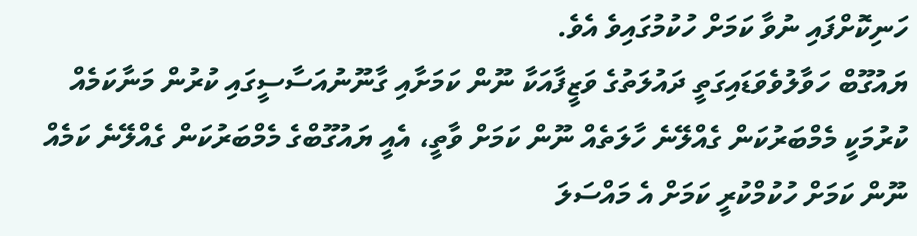ހަނިކޮށްފައި ނުވާ ކަމަށް ހުކުމުގައިވެ އެވެ.
ޔައުގޫބް ހަވާލުވެވަޑައިގަތީ ދައުލަތުގެ ވަޒީފާއަކާ ނޫން ކަމަށާއި ގާނޫނުއަސާސީގައި ކުރުން މަނާކަމެއް ކުރުމަކީ މެމްބަރުކަން ގެއްލޭނެ ހާލަތެއް ނޫން ކަމަށް ވާތީ، އެއީ ޔައުގޫބްގެ މެމްބަރުކަން ގެއްލޭނެ ކަމެއް ނޫން ކަމަށް ހުކުމްކުރީ ކަމަށް އެ މައްސަލަ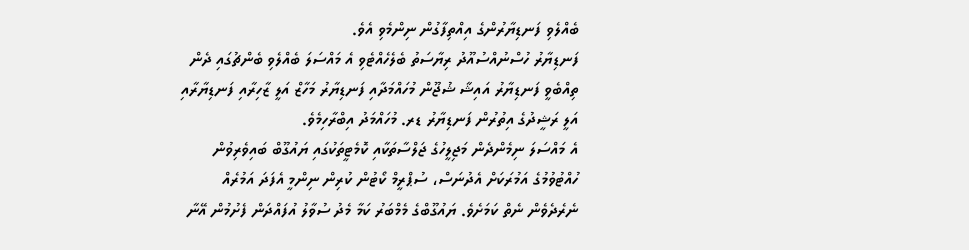ބެއްލެވި ފަނޑިޔާރުންގެ އިއްތިފާގުން ނިންމެވި އެވެ.
ފަނޑިޔާރު ހުސްނުއްސުއޫދު ރިޔާސަތު ބެލެހެއްޓެވި އެ މައްސަލަ ބެއްލެވި ބެންޗުގައި ދެން ތިއްބެވީ ފަނޑިޔާރު އައިޝާ ޝުޖޫން މުހައްމަދާއި ފަނޑިޔާރު މަހާޒް އަލީ ޒާހިރާއި ފަނޑިޔާރާއި އަލީ ރަޝީދުގެ އިތުރުން ފަނޑިޔާރު ޑރ. މުހައްމަދު އިބްރާހިމެވެ.
އެ މައްސަލަ ނިމެންދެން މަޖިލީހުގެ ޖަލްސާތަކާއި ކޮމެޓީތަކުގައި ޔައުގޫބް ބައިވެރިވުން ހުއްޓުވުމުގެ އަމުރަކަށް އެދުނަސް، ސުޕްރީމް ކޯޓުން ކުރިން ނިންމީ އެފަދަ އަމުރެއް ނެރެދެވެން ނެތް ކަމަށެވެ. ޔައުގޫބްގެ މެމްބަރު ކަމާ މެދު ސުވާލު އުފައްދަން ފެށުމުން އޭނާ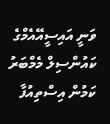ވަނީ އައިސީއޭއެމްގެ ކައުންސިލް މެމްބަރު ކަމުން އިސްތިއުފާ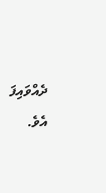ދެއްވައިފަ އެވެ.